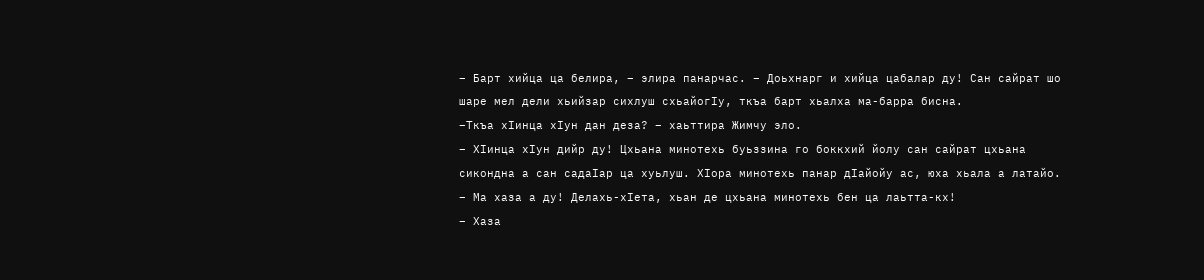– Барт хийца ца белира, – элира панарчас. – Доьхнарг и хийца цабалар ду! Сан сайрат шо шаре мел дели хьийзар сихлуш схьайогӏу, ткъа барт хьалха ма-барра бисна.
–Ткъа хӏинца хӏун дан деза? – хаьттира Жимчу эло.
– Хӏинца хӏун дийр ду! Цхьана минотехь буьззина го боккхий йолу сан сайрат цхьана сикондна а сан садаӏар ца хуьлуш. Хӏора минотехь панар дӏайойу ас, юха хьала а латайо.
– Ма хаза а ду! Делахь-хӏета, хьан де цхьана минотехь бен ца лаьтта-кх!
– Хаза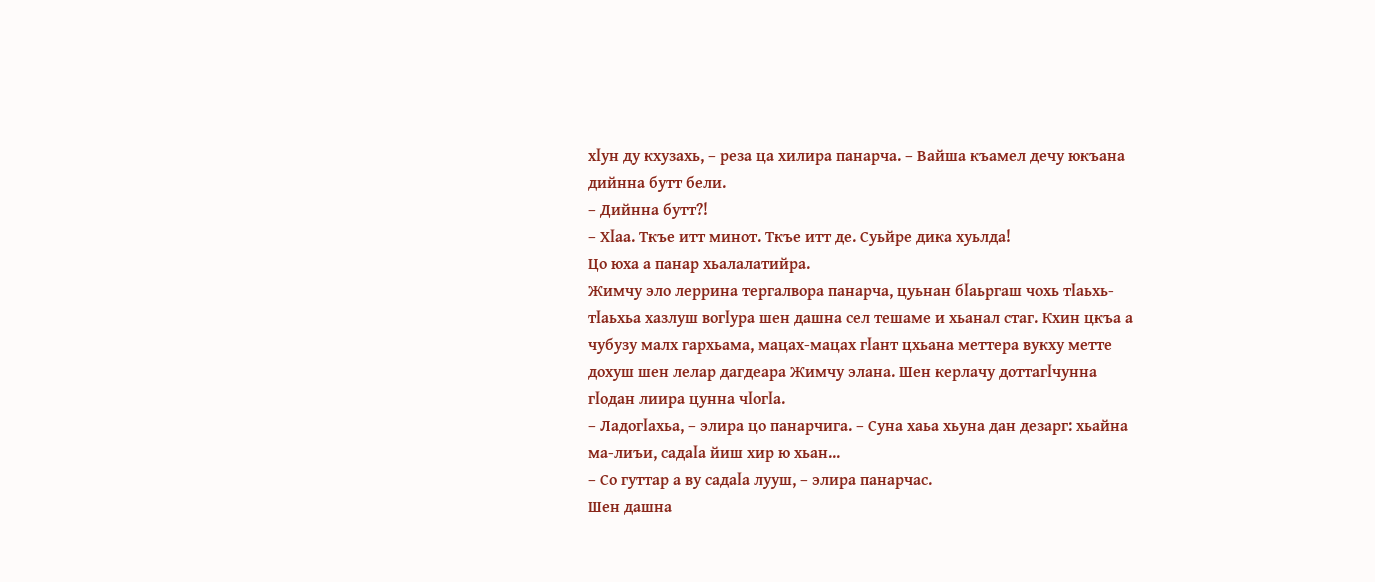хӏун ду кхузахь, – реза ца хилира панарча. – Вайша къамел дечу юкъана дийнна бутт бели.
– Дийнна бутт?!
– Хӏаа. Ткъе итт минот. Ткъе итт де. Суьйре дика хуьлда!
Цо юха а панар хьалалатийра.
Жимчу эло леррина тергалвора панарча, цуьнан бӏаьргаш чохь тӏаьхь-тӏаьхьа хазлуш вогӏура шен дашна сел тешаме и хьанал стаг. Кхин цкъа а чубузу малх гархьама, мацах-мацах гӏант цхьана меттера вукху метте дохуш шен лелар дагдеара Жимчу элана. Шен керлачу доттагӏчунна гӏодан лиира цунна чӏогӏа.
– Ладогӏахьа, – элира цо панарчига. – Суна хаьа хьуна дан дезарг: хьайна ма-лиъи, садаӏа йиш хир ю хьан...
– Со гуттар а ву садаӏа лууш, – элира панарчас.
Шен дашна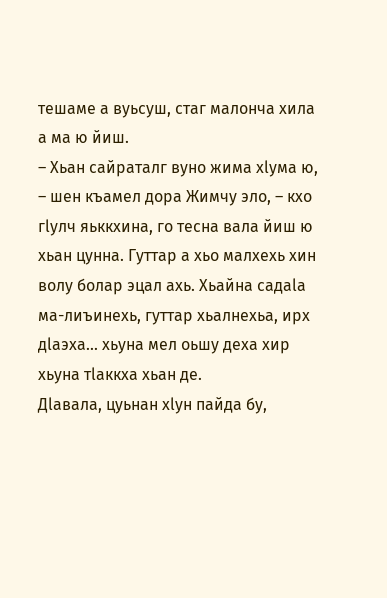тешаме а вуьсуш, стаг малонча хила а ма ю йиш.
– Хьан сайраталг вуно жима хӏума ю, – шен къамел дора Жимчу эло, – кхо гӏулч яьккхина, го тесна вала йиш ю хьан цунна. Гуттар а хьо малхехь хин волу болар эцал ахь. Хьайна садаӏа ма-лиъинехь, гуттар хьалнехьа, ирх дӏаэха... хьуна мел оьшу деха хир хьуна тӏаккха хьан де.
Дӏавала, цуьнан хӏун пайда бу,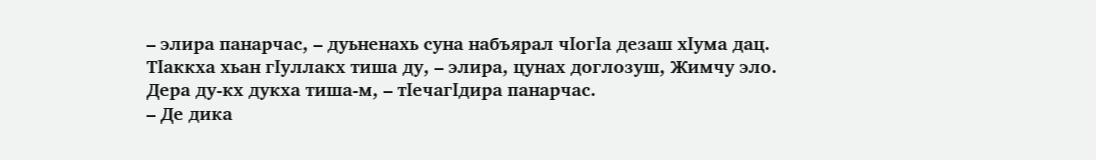– элира панарчас, – дуьненахь суна набъярал чӏогӏа дезаш хӏума дац.
Тӏаккха хьан гӏуллакх тиша ду, – элира, цунах доглозуш, Жимчу эло.
Дера ду-кх дукха тиша-м, – тӏечагӏдира панарчас.
– Де дика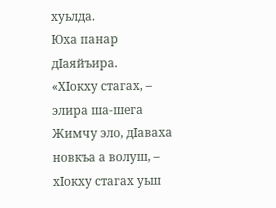хуьлда.
Юха панар дӏаяйъира.
«Хӏокху стагах, – элира ша-шега Жимчу эло, дӏаваха новкъа а волуш, – хӏокху стагах уьш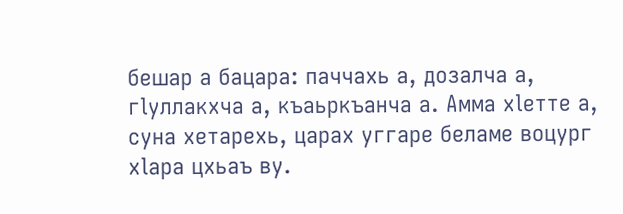бешар а бацара: паччахь а, дозалча а, гӏуллакхча а, къаьркъанча а. Амма хӏетте а, суна хетарехь, царах уггаре беламе воцург хӏара цхьаъ ву.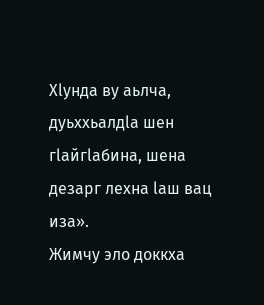Хӏунда ву аьлча, дуьххьалдӏа шен гӏайгӏабина, шена дезарг лехна ӏаш вац иза».
Жимчу эло доккха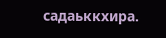садаьккхира.